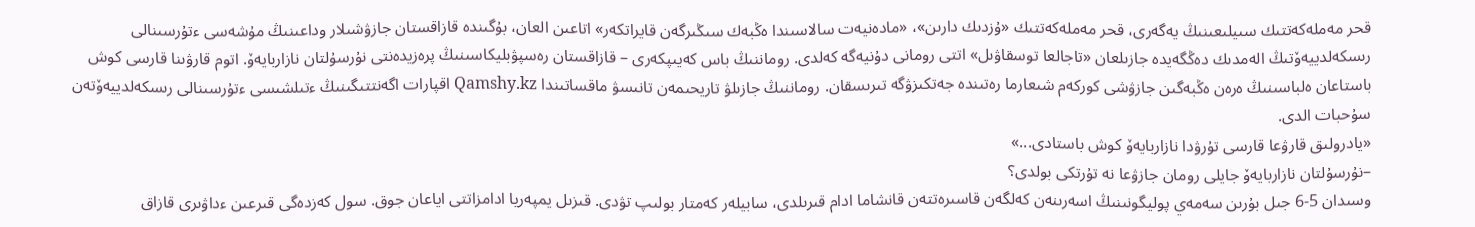قحر مەملەكەتتىك سىيلىعىنىڭ يەگەرى، قحر مەملەكەتتىك «ۇزدىك دارىن»، «مادەنيەت سالاسىندا ەڭبەك سىڭىرگەن قايراتكەر» اتاعىن العان، بۇگىندە قازاقستان جازۋشىلار وداعىنىڭ مۇشەسى ءتۇرسىنالى رىسكەلدييەۆتىڭ الەمدىك دەڭگەيدە جازىلعان «تاجالعا توسقاۋىل» اتتى رومانى دۇنيەگە كەلدى. روماننىڭ باس كەيىپكەرى – قازاقستان رەسپۋبليكاسىنىڭ پرەزيدەنتى نۇرسۇلتان نازاربايەۆ. اتوم قارۋىنا قارسى كوش باستاعان ەلباسىنىڭ ەرەن ەڭبەگىن جازۋشى كوركەم شىعارما رەتىندە جەتكىزۋگە تىرىسقان. روماننىڭ جازىلۋ تاريحىمەن تانىسۋ ماقساتىندا Qamshy.kz اقپارات اگەنتتىگىنىڭ ءتىلشىسى ءتۇرسىنالى رىسكەلدييەۆتەن سۇحبات الدى.
«يادرولىق قارۋعا قارسى تۇرۋدا نازاربايەۆ كوش باستادى...»
–نۇرسۇلتان نازاربايەۆ جايلى رومان جازۋعا نە تۇرتكى بولدى؟
وسىدان 5-6 جىل بۇرىن سەمەي پوليگونىنىڭ اسەرىنەن كەلگەن قاسىرەتتەن قانشاما ادام قىرىلدى، سابيلەر كەمتار بولىپ تۋدى. قىزىل يمپەريا ادامزاتتى اياعان جوق. سول كەزدەگى قىرعىن ءداۋىرى قازاق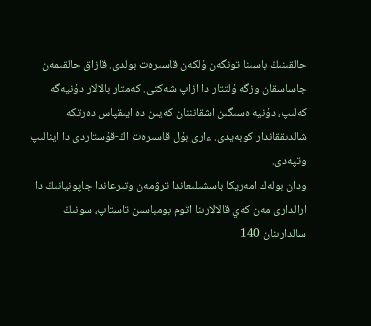حالقىنىڭ باسىنا تونگەن ۇلكەن قاسىرەت بولدى. قازاق حالقىمەن جاساسقان وزگە ۇلتتار دا ازاپ شەكتى. كەمتار بالالار دۇنيەگە كەلىپ، دۇنيە ەسىگىن اشقانننان كەيىن دە ايىقپاس دەرتكە شالدىققاندار كوبەيدى. ءارى بۇل قاسىرەت اڭ-قۇستاردى دا اينالىپ وتپەدى.
ودان بولەك امەريكا باسشىلىعاندا ترۋمەن وتىرعاندا جاپونيانىڭ دا ارالدارى مەن كەي قالالارىنا اتوم بومباسىن تاستاپ، سونىڭ سالدارىنان 140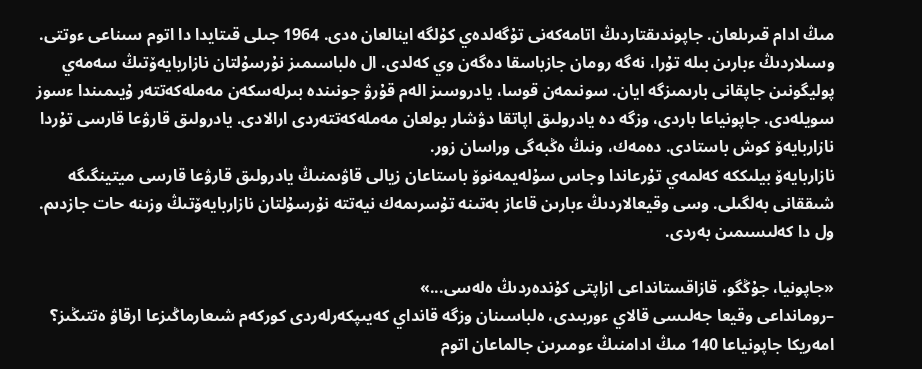مىڭ ادام قىرىلعان. جاپوندىقتاردىڭ اتامەكەنى تۇگەلدەي كۇلگە اينالعان ەدى. 1964 جىلى قىتايدا دا اتوم سىناعى ءوتتى.
وسىلاردىڭ ءبارىن بىلە تۇرا، نەگە رومان جازباسقا دەگەن وي كەلدى. ال ەلباسىمىز نۇرسۇلتان نازاربايەۆتىڭ سەمەي پوليگونىن جاپقانى بارىمىزگە ايان. سونىمەن قوسا، يادروسىز الەم قۇرۋ جونىندە بىرلەسكەن مەملەكەتتەر ۇيىمىندا ءسوز سويلەدى. جاپونياعا باردى، وزگە دە يادرولىق اپاتقا دۋشار بولعان مەملەكەتتەردى ارالادى. يادرولىق قارۋعا قارسى تۇردا نازاربايەۆ كوش باستادى. دەمەك، ونىڭ ەڭبەگى وراسان زور.
نازاربايەۆ بيلىككە كەلمەي تۇرعاندا وجاس سۇلەيمەنوۆ باستاعان زيالى قاۋىمنىڭ يادرولىق قارۋعا قارسى ميتينگىگە شىققانى بەلگىلى. وسى وقيعالاردىڭ ءبارىن قاعاز بەتىنە تۇسرىمەك نيەتتە نۇرسۇلتان نازاربايەۆتىڭ وزىنە حات جازدىم. ول دا كەلىسىمىن بەردى.

«جاپونيا، جۇڭگو، قازاقستانداعى ازاپتى كۇندەردىڭ ەلەسى...»
–رومانداعى وقيعا جەلىسى قالاي ءوربىدى، ەلباسىنان وزگە قانداي كەيىپكەرلەردى كوركەم شىعارماڭىزعا ارقاۋ ەتتىڭىز؟
امەريكا جاپونياعا 140 مىڭ ادامنىڭ ءومىرىن جالماعان اتوم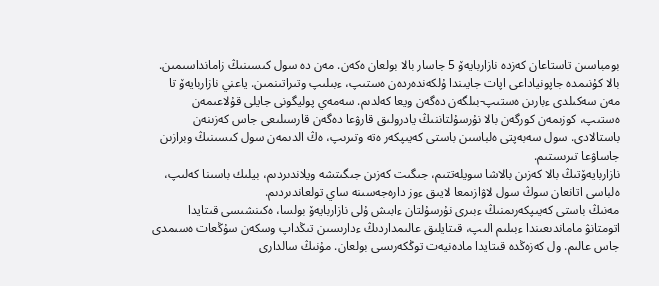بومباسىن تاستاعان كەزدە نازاربايەۆ 5 جاسار بالا بولعان ەكەن. مەن دە سول كىسىنىڭ زامانداسىمىن. بالا كۇنىمدە جاپونياداعى اپات جايىندا ۇلكەندەردەن ەستىپ، ءبىلىپ وتىراتىنمىن. ياعني نازاربايەۆ تا مەن سەكىلدى ءبارىن ەستىپ-بىلگەن دەگەن ويعا كەلدىم. سەمەي پوليگونى جايلى قۇلاعىمەن ەستىپ، كوزىمەن كورگەن بالا نۇرسۇلتاننىڭ يادرولىق قارۋعا دەگەن قارسىلىعى جاس كەزىنەن باستالادى. سول سەبەپتى ەلباسىن باستى كەيىپكەر ەتە وتىرىپ، ەڭ الدىمەن سول كىسىنىڭ وبرازىن جاساۋعا تىرىستىم.
نازاربايەۆتىڭ بالا كەزىن بالاشا سويلەتتىم، جىگىت كەزىن جىگىتشە ويلاندىردىم، بيلىك باسىنا كەلىپ، ەلباسى اتانعان سوڭ سول لاۋازىمعا لايىق ءوز دارەجەسىنە ساي تولعاندىردىم.
مەنىڭ باستى كەيىپكەرىمنىڭ ءبىرى نۇرسۇلتان ءابىش ۇلى نازاربايەۆ بولسا، ەكىنشىسى قىتايدا اتومتانۋ ماماندىعىندا ءبىلىم الىپ، قىتايلىق عالىمداردىڭ ءدارىسىن تىڭداپ وسكەن سۇڭعات ەسىمدى جاس عالىم. ول كەزەڭدە قىتايدا مادەنيەت توڭكەرىسى بولعان. مۇنىڭ سالدارى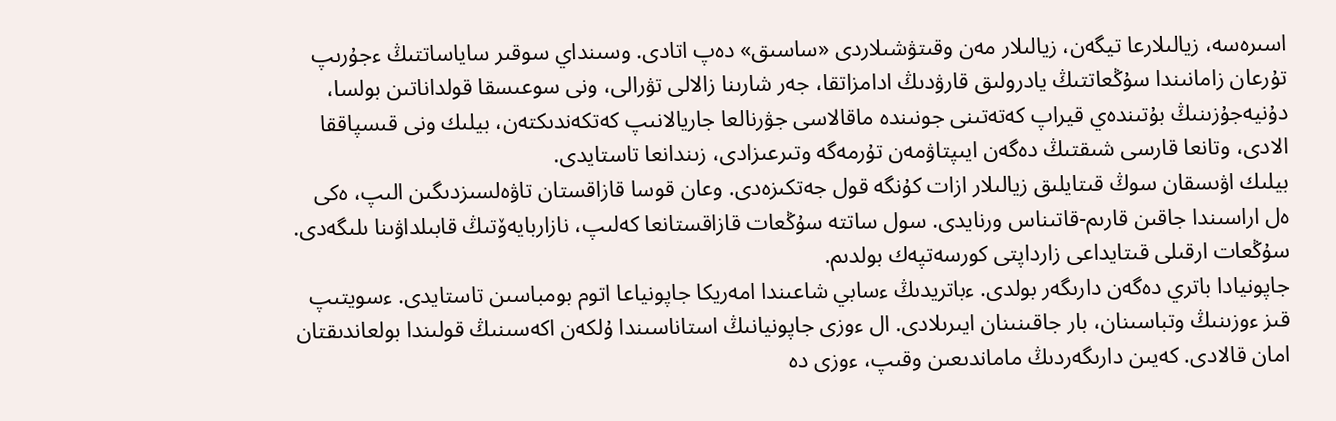اسىرەسە، زيالىلارعا تيگەن، زيالىلار مەن وقىتۋشىلاردى «ساسىق» دەپ اتادى. وسىنداي سوقىر ساياساتتىڭ ءجۇرىپ تۇرعان زامانىندا سۇڭعاتتىڭ يادرولىق قارۋدىڭ ادامزاتقا، جەر شارىنا زالالى تۋرالى، ونى سوعىسقا قولداناتىن بولسا، دۇنيەجۇزىنىڭ بۇتىندەي قيراپ كەتەتىنى جونىندە ماقالاسى جۋرنالعا جاريالانىپ كەتكەندىكتەن، بيلىك ونى قىسپاققا الادى، وتانعا قارسى شىقتىڭ دەگەن ايىپتاۋمەن تۇرمەگە وتىرعىزادى، زىندانعا تاستايدى.
بيلىك اۋىسقان سوڭ قىتايلىق زيالىلار ازات كۇنگە قول جەتكىزەدى. وعان قوسا قازاقستان تاۋەلسىزدىگىن الىپ، ەكى ەل اراسىندا جاقىن قارىم-قاتىناس ورنايدى. سول ساتتە سۇڭعات قازاقستانعا كەلىپ، نازاربايەۆتىڭ قابىلداۋىنا ىلىگەدى. سۇڭعات ارقىلى قىتايداعى زارداپتى كورسەتپەك بولدىم.
جاپونيادا باتري دەگەن دارىگەر بولدى. ءباتريدىڭ ءسابي شاعىندا امەريكا جاپونياعا اتوم بومباسىن تاستايدى. ءسويتىپ قىز ءوزىنىڭ وتباسىنان، بار جاقىنىنان ايىرىلادى. ال ءوزى جاپونيانىڭ استاناسىندا ۇلكەن اكەسىنىڭ قولىندا بولعاندىقتان امان قالادى. كەيىن دارىگەردىڭ ماماندىعىن وقىپ، ءوزى دە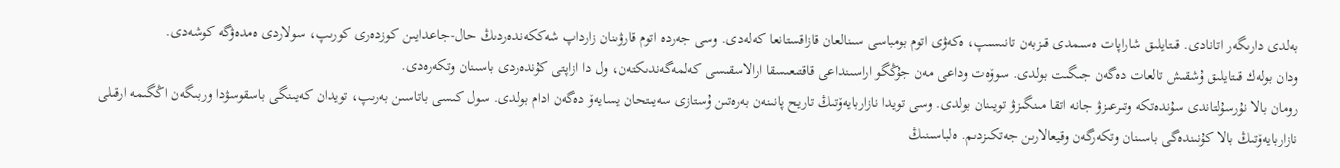بەلدى دارىگەر اتانادى. قىتايلىق شاراپات ەسىمدى قىزبەن تانىسىپ، ەكەۋى اتوم بومباسى سىنالعان قازاقستانعا كەلەدى. وسى جەردە اتوم قارۋىنان زارداپ شەككەندەردىڭ حال-جاعدايىن كوزدەرى كورىپ، سولاردى ەمدەۋگە كوشەدى.
ودان بولەك قىتايلىق ۇشقىش تالعات دەگەن جىگىت بولدى. سوۆەت وداعى مەن جۇڭگو اراسىنداعى قاقتىعىسقا ارالاسقىسى كەلمەگەندىكتەن، ول دا ازاپتى كۇندەردى باسىنان وتكەرەدى.
رومان بالا نۇرسۇلتاندى سۇندەتكە وتىرعىزۋ جانە اتقا مىنگىزۋ تويىنان بولدى. وسى تويدا نازاربايەۆتىڭ تاريح پانىنەن بەرەتىن ۇستازى سەيىتحان يسايەۆ دەگەن ادام بولدى. سول كىسى باتاسىن بەرىپ، تويدان كەيىنگى باسقوسۋدا وربىگەن اڭگىمە ارقىلى نازاربايەۆتىڭ بالا كۇنىندەگى باسىنان وتكەرگەن وقيعالارىن جەتكىزدىم. ەلباسىنىڭ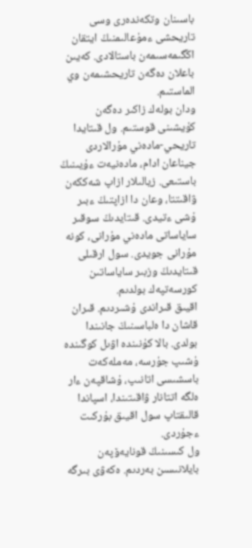باسىنان وتكەندەرى وسى تاريحشى ءمۇعالىمنىڭ ايتقان اڭگىمەسىمەن باستالادى. كەيىن باعلان دەگەن تاريحشىمەن وي الماستىم.
ودان بولەك زاكىر دەگەن كۇيشىنى قوستىم. ول قىتايدا تاريحي-مادەني مۇرالاردى جيناعان ادام، مادەنيەت ءۇيىنىڭ باستىعى. زيالىلار ازاپ شەككەن ۋاقىتتا، وعان دا ازاپتىڭ ءبىر ۇشى ءتيدى. قىتايدىڭ سوقىر ساياساتى مادەني مۇرانى، كونە مۇرانى جويدى. سول ارقىلى قىتايدىڭ وزبىر ساياساتىن كورسەتپەك بولدىم.
اقيىق قىراندى ۇشىردىم. قىران قاشان دا ەلباسىنىڭ جانىندا بولدى. بالا كۇنىندە اۋىل كوگىندە ۇشىپ جۇرسە، مەملەكەت باسشىسى اتانىپ، ۇشاقپەن ءار ەلگە اتتانار ۋاقىتىندا، اسپاندا قالىقتاپ سول اقيىق بۇركىت ءجۇردى.
ول كىسىنىڭ قونايەۆپەن بايلانىسىن بەردىم. ەكەۋى بىرگە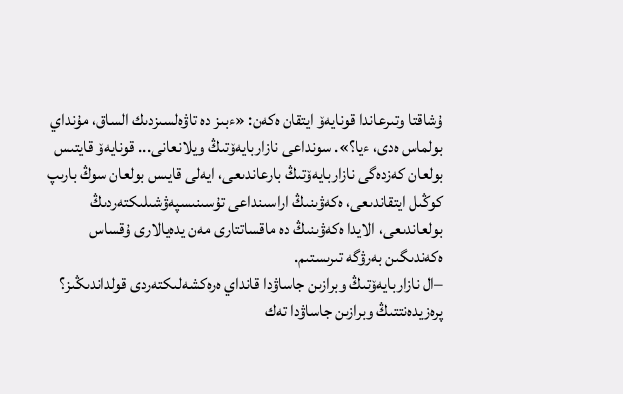ۇشاقتا وتىرعاندا قونايەۆ ايتقان ەكەن: «ءبىز دە تاۋەلسىزدىك الساق، مۇنداي بولماس ەدى، ءيا؟». سونداعى نازاربايەۆتىڭ ويلانعانى... قونايەۆ قايتىس بولعان كەزدەگى نازاربايەۆتىڭ بارعاندىعى، ايەلى قايىس بولعان سوڭ بارىپ كوڭىل ايتقاندىعى، ەكەۋىنىڭ اراسىنداعى تۇسىنىسپەۋشىلىكتەردىڭ بولعاندىعى، الايدا ەكەۋىنىڭ دە ماقساتتارى مەن يدەيالارى ۇقساس ەكەندىگىن بەرۋگە تىرىستىم.
–ال نازاربايەۆتىڭ وبرازىن جاساۋدا قانداي ەرەكشەلىكتەردى قولداندىڭىز؟
پرەزيدەنتتىڭ وبرازىن جاساۋدا تەك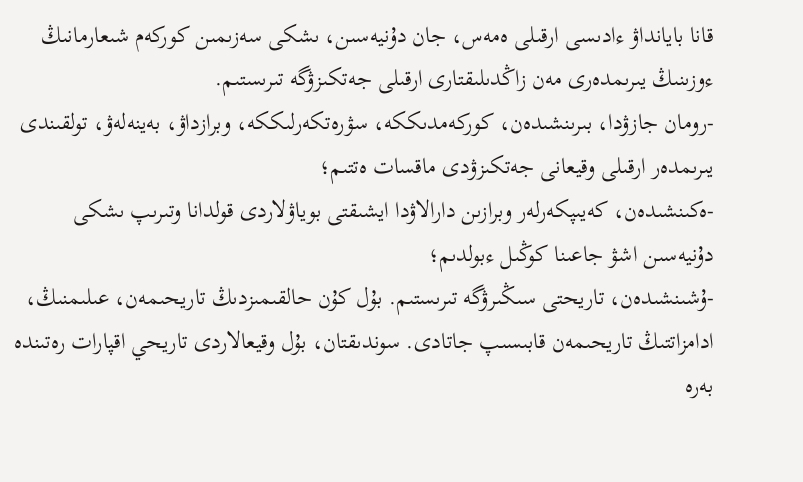قانا بايانداۋ ءادىسى ارقىلى ەمەس، جان دۇنيەسىن، ىشكى سەزىمىن كوركەم شىعارمانىڭ ءوزىنىڭ يىرىمدەرى مەن زاڭدىلىقتارى ارقىلى جەتكىزۋگە تىرىستىم.
-رومان جازۋدا، بىرىنشىدەن، كوركەمدىككە، سۋرەتكەرلىككە، وبرازداۋ، بەينەلەۋ، تولقىندى يىرىمدەر ارقىلى وقيعانى جەتكىزۋدى ماقسات ەتتىم؛
-ەكىنشىدەن، كەيىپكەرلەر وبرازىن دارالاۋدا ايشىقتى بوياۋلاردى قولدانا وتىرىپ ىشكى دۇنيەسىن اشۋ جاعىنا كوڭىل ءبولدىم؛
-ۇشىنشىدەن، تاريحتى سىڭىرۋگە تىرىستىم. بۇل كۇن حالقىمىزدىڭ تاريحىمەن، عىلىمنىڭ، ادامزاتتىڭ تاريحىمەن قابىسىپ جاتادى. سوندىقتان، بۇل وقيعالاردى تاريحي اقپارات رەتىندە بەرە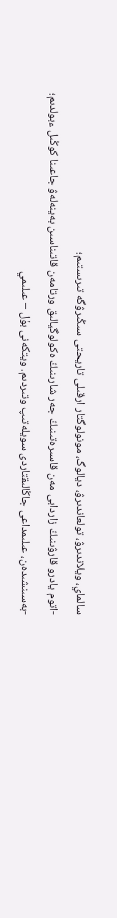سالماي، ويلاندىرۋ، تولعاندىرۋ، ديالوگ، مونولوگتار ارقىلى تاريحتى سىڭىرۋگە تىرىستىم؛
-اتوم يادرو قارۋىنىڭ زاردابى مەن قاسىرەتىنىڭ جەر شارىنىڭ ەكولوگيالىق ورتامەن قاتىناسىن بەينەلەۋ جاعىنا كوڭىل ءبولدىم؛
-بەسىنشىدەن، عىلىمداعى جاڭالىقتاردى سويلەتىپ وتىردىم. ويتكەنى بۇل – عىلىمي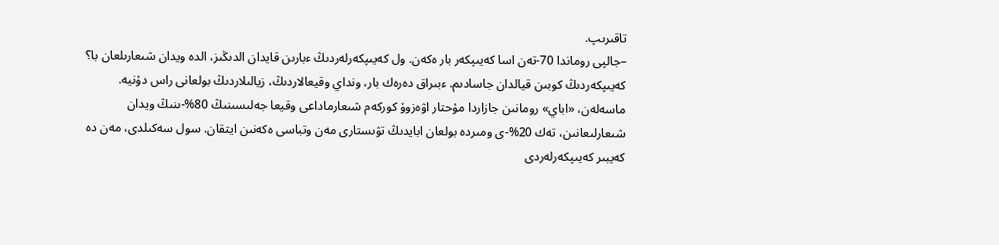تاقىرىپ.
–جالپى روماندا 70-تەن اسا كەيىپكەر بار ەكەن. ول كەيىپكەرلەردىڭ ءبارىن قايدان الدىڭىز، الدە ويدان شىعارىلعان با؟
كەيىپكەردىڭ كوبىن قيالدان جاسادىم. ءبىراق دەرەك بار، ونداي وقيعالاردىڭ، زيالىلاردىڭ بولعانى راس دۇنيە. ماسەلەن، «اباي» رومانىن جازاردا مۇحتار اۋەزوۆ كوركەم شىعارماداعى وقيعا جەلىسىنىڭ 80%-ىنىڭ ويدان شىعارلىعانىن، تەك 20%-ى ومىردە بولعان ابايدىڭ تۋىستارى مەن وتباسى ەكەنىن ايتقان. سول سەكىلدى، مەن دە كەيبىر كەيىپكەرلەردى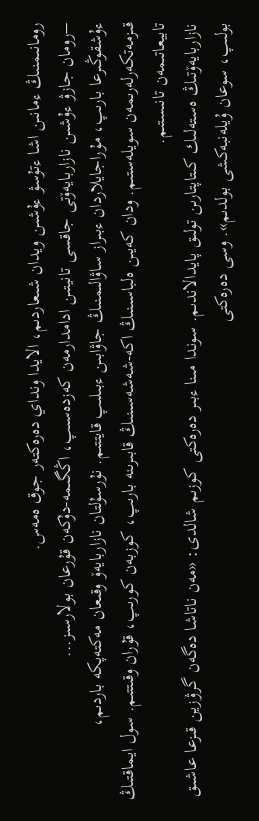رومانىمنىڭ ءمانىن اشا ءتۇسۋ ءۇشىن ويدان شىعاردىم، الايدا ونداي دەرەكتەر جوق ەمەس.
–رومان جازۋ ءۇشىن نازاربايەۆتى جاقسى تانيتىن ادامدارمەن كەزدەسىپ، اڭگىمە-دۇكەن قۇرعان بولارسىز...
ءۇشقوڭىرعا بارىپ، مۇراجايلاردان ءبىراز ساۋالىمنىڭ جاۋابىن ءبىلىپ قايتتىم. نۇرسۇلتان نازاربايەۆ وقىعان مەكتەپكە باردىم، قىزمەتكەرلەرىمەن سويلەستىم. ودان كەيىن ەلباسىنىڭ اكە-شەشەسىنىڭ قابىرىنە بارىپ، كوزبەن كورىپ، قۇران وقىتتىم. سول ايماقتىڭ تابيعاتىمەن تانىستىم.
نازاربايەۆتىڭ ەستەلىك كىتاپتارىن تولىق پايدالاندىم. سوندا مىنا ءبىر دەرەكتى كوزىم شالدى: «مەن ناتاشا دەگەن گرۋزين قىزعا عاشىق بولىپ، سوعان ۇيلەنبەكشى بولدىم». وسى دەرەكتى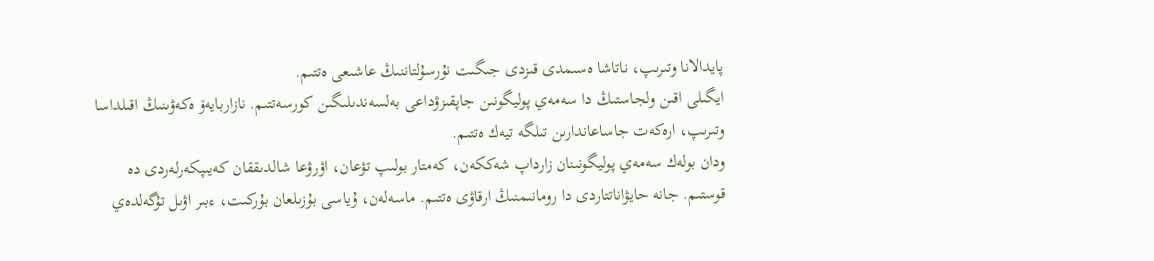پايدالانا وتىرىپ، ناتاشا ەسىمدى قىزدى جىگىت نۇرسۇلتاننىڭ عاشىعى ەتتىم.
ايگىلى اقىن ولجاستىڭ دا سەمەي پوليگونىن جاپقىزۋداعى بەلسەندىلىگىن كورسەتتىم. نازاربايەۆ ەكەۋىنىڭ اقىلداسا وتىرىپ، ارەكەت جاساعاندارىن تىلگە تيەك ەتتىم.
ودان بولەك سەمەي پوليگونىنان زارداپ شەككەن، كەمتار بولىپ تۋعان، اۋرۋعا شالدىققان كەيىپكەرلەردى دە قوستىم. جانە حايۋاناتتاردى دا رومانىمنىڭ ارقاۋى ەتتىم. ماسەلەن، ۇياسى بۇزىلعان بۇركىت، ءبىر اۋىل تۇگەلدەي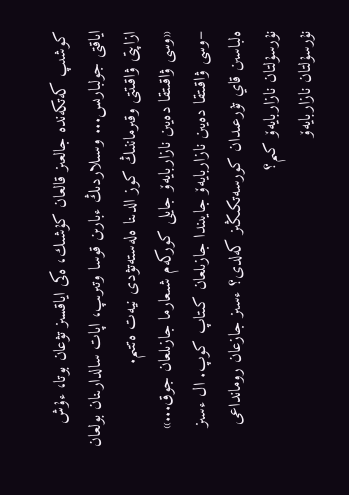كوشىپ كەتكەندە جالعىز قالعان كۇشىك، ەكى اياقسىز تۋعان بوتا، ءۇش اياقتى جولبارىس... وسىلاردىڭ ءبارىن قوسا وتىرىپ، اپات سالدارىنان بولعان ازاپتى ۋاقىتتى وقىرماننىڭ كوز الدىنا ەلەستەتۋدى نيەت ەتتىم.
«وسى ۋاقىتقا دەيىن نازاربايەۆ جايلى كوركەم شىعارما جازىلعان جوق...»
–وسى ۋاقىتقا دەيىن نازاربايەۆ جايىندا جازىلعان كىتاپ كوپ. ال ءسىز ەلباسىن قاي تۇرعىدان كورسەتكىڭىز كەلدى؟ ءسىز جازعان رومانداعى نۇرسۇلتان نازاربايەۆ كىم؟
نۇرسۇلتان نازاربايەۆ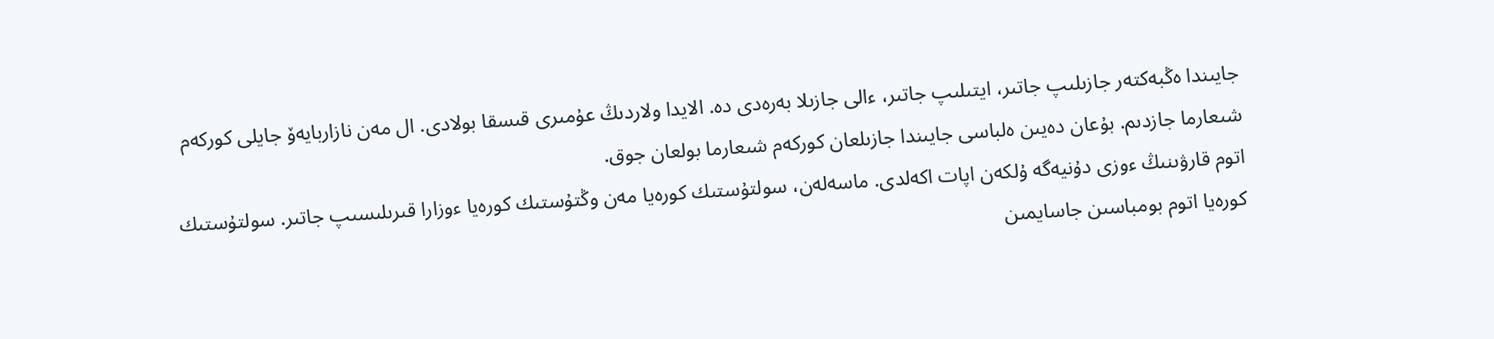جايىندا ەڭبەكتەر جازىلىپ جاتىر، ايتىلىپ جاتىر، ءالى جازىلا بەرەدى دە. الايدا ولاردىڭ عۇمىرى قىسقا بولادى. ال مەن نازاربايەۆ جايلى كوركەم شىعارما جازدىم. بۇعان دەيىن ەلباسى جايىندا جازىلعان كوركەم شىعارما بولعان جوق.
اتوم قارۋىنىڭ ءوزى دۇنيەگە ۇلكەن اپات اكەلدى. ماسەلەن، سولتۇستىك كورەيا مەن وڭتۇستىك كورەيا ءوزارا قىرىلىسىپ جاتىر. سولتۇستىك كورەيا اتوم بومباسىن جاسايمىن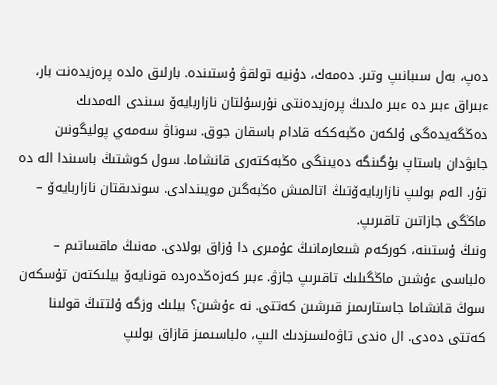دەپ، بەل سىبانىپ وتىر. دەمەك، دۇنيە تولقۋ ۇستىندە. بارلىق ەلدە پرەزيدەنت بار، ءبىراق ءبىر دە ءبىر ەلدىڭ پرەزيدەنتى نۇرسۇلتان نازاربايەۆ سىندى الەمدىك دەڭگەيدەگى ۇلكەن ەڭبەككە قادام باسقان جوق. سوناۋ سەمەي پوليگونىن جابۋدان باستاپ بۇگىنگە دەيىنگى ەڭبەكتەرى قانشاما. سول كوشتىڭ باسىندا الە دە تۇر. الەم بولىپ نازاربايەۆتىڭ اتالمىش ەڭبەگىن مويىندادى. سوندىقتان نازاربايەۆ – ماڭگى جازاتىن تاقىرىپ.
ونىڭ ۇستىنە، كوركەم شىعارمانىڭ عۇمىرى دا ۇزاق بولادى. مەنىڭ ماقساتىم – ەلباسى ءۇشىن ماڭگىلىك تاقىرىپ جازۋ. ءبىر كەزەڭدەردە قونايەۆ بيلىكتەن تۇسكەن سوڭ قانشاما جاستارىمىز قىرشىن كەتتى. نە ءۇشىن؟ بيلىك وزگە ۇلتتىڭ قولىنا كەتتى دەدى. ال ەندى تاۋەلسىزدىك الىپ، ەلباسىمىز قازاق بولىپ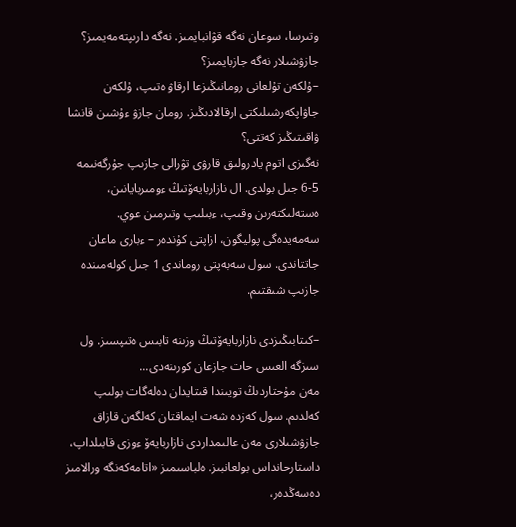وتىرسا، سوعان نەگە قۋانبايمىز. نەگە دارىپتەمەيمىز؟ جازۋشىلار نەگە جازبايمىز؟
–ۇلكەن تۇلعانى رومانىڭىزعا ارقاۋ ەتىپ، ۇلكەن جاۋاپكەرشىلىكتى ارقالادىڭىز. رومان جازۋ ءۇشىن قانشا ۋاقىتىڭىز كەتتى؟
نەگىزى اتوم يادرولىق قارۋى تۋرالى جازىپ جۇرگەنىمە 5-6 جىل بولدى. ال نازاربايەۆتىڭ ءومىربايانىن، ەستەلىكتەرىن وقىپ، ءبىلىپ وتىرمىن عوي. سەمەيدەگى پوليگون، ازاپتى كۇندەر – ءبارى ماعان جاتتاندى. سول سەبەپتى روماندى 1 جىل كولەمىندە جازىپ شىقتىم.

–كىتابىڭىزدى نازاربايەۆتىڭ وزىنە تابىس ەتىپسىز. ول سىزگە العىس حات جازعان كورىنەدى...
مەن مۇحتاردىڭ تويىندا قىتايدان دەلەگات بولىپ كەلدىم. سول كەزدە شەت ايماقتان كەلگەن قازاق جازۋشىلارى مەن عالىمداردى نازاربايەۆ ءوزى قابىلداپ، داستارحانداس بولعانبىز. ەلباسىمىز «اتامەكەنگە ورالامىز دەسەڭدەر،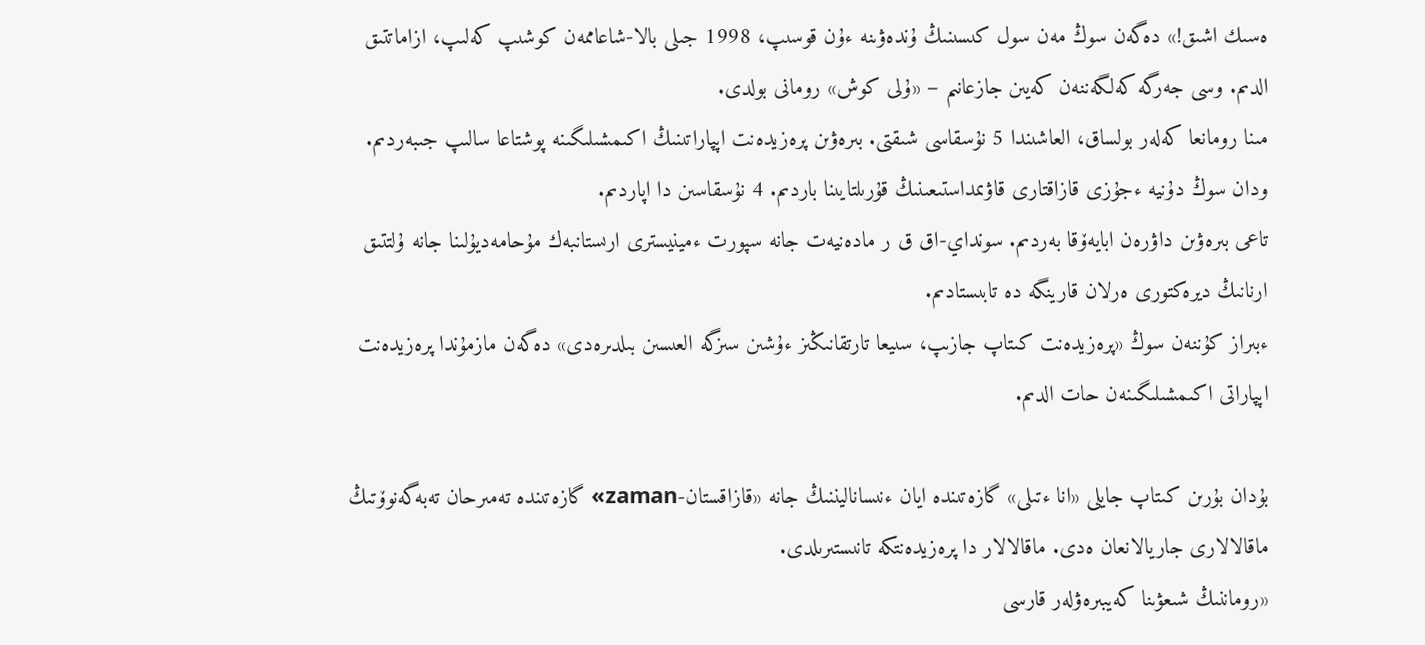ەسىك اشىق!» دەگەن سوڭ مەن سول كىسىنىڭ ۇندەۋىنە ءۇن قوسىپ، 1998 جىلى بالا-شاعاممەن كوشىپ كەلىپ، ازاماتتىق الدىم. وسى جەرگە كەلگەننەن كەيىن جازعانىم – «ۇلى كوش» رومانى بولدى.
مىنا رومانعا كەلەر بولساق، العاشىندا 5 نۇسقاسى شىقتى. بىرەۋىن پرەزيدەنت اپپاراتىنىڭ اكىمشىلىگىنە پوشتاعا سالىپ جىبەردىم. ودان سوڭ دۇنيە ءجۇزى قازاقتارى قاۋىمداستىعىنىڭ قۇرىلتايىنا باردىم. 4 نۇسقاسىن دا اپاردىم.
تاعى بىرەۋىن داۋرەن ابايەۆقا بەردىم. سونداي-اق ق ر مادەنيەت جانە سپورت ءمينيسترى ارىستانبەك مۇحامەديۇلىنا جانە ۇلتتىق ارنانىڭ ديرەكتورى ەرلان قارينگە دە تابىستادىم.
ءبىراز كۇننەن سوڭ «پرەزيدەنت كىتاپ جازىپ، سىيعا تارتقانىڭىز ءۇشىن سىزگە العىسىن بىلدىرەدى» دەگەن مازمۇندا پرەزيدەنت اپپاراتى اكىمشىلىگىنەن حات الدىم.

بۇدان بۇرىن كىتاپ جايلى «انا ءتىلى» گازەتىندە ايان ءنىساناليننىڭ جانە «قازاقستان-zaman» گازەتىندە تەمىرحان تەبەگەنوۆتىڭ ماقالالارى جاريالانعان ەدى. ماقالالار دا پرەزيدەنتكە تانىستىرىلدى.
«روماننىڭ شىعۋىنا كەيبىرەۋلەر قارسى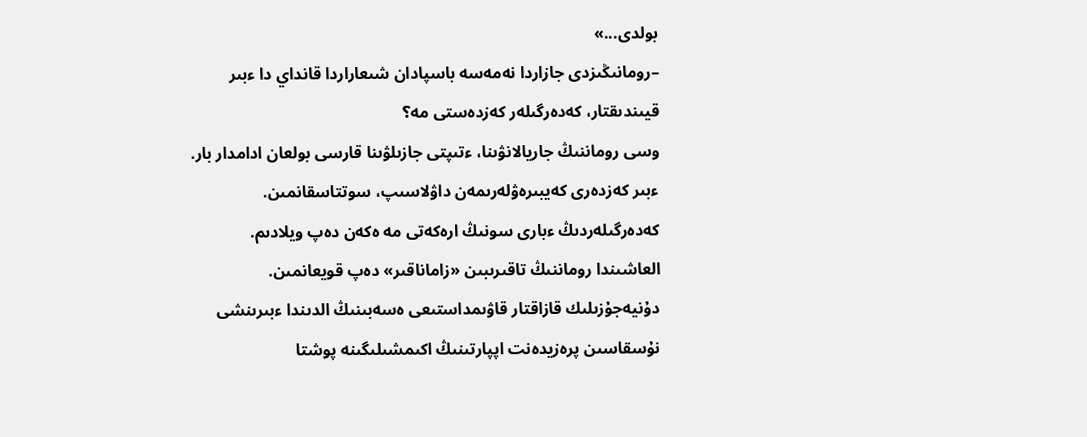بولدى...»
–رومانىڭىزدى جازاردا نەمەسە باسپادان شىعاراردا قانداي دا ءبىر قيىندىقتار، كەدەرگىلەر كەزدەستى مە؟
وسى روماننىڭ جاريالانۋىنا، ءتىپتى جازىلۋىنا قارسى بولعان ادامدار بار. ءبىر كەزدەرى كەيبىرەۋلەرىمەن داۋلاسىپ، سوتتاسقانمىن.
كەدەرگىلەردىڭ ءبارى سونىڭ ارەكەتى مە ەكەن دەپ ويلادىم. العاشىندا روماننىڭ تاقىرىبىن «زاماناقىر» دەپ قويعانمىن. دۇنيەجۇزىلىك قازاقتار قاۋىمداستىعى ەسەبىنىڭ الدىندا ءبىرىنشى نۇسقاسىن پرەزيدەنت اپپارتىنىڭ اكىمشىلىگىنە پوشتا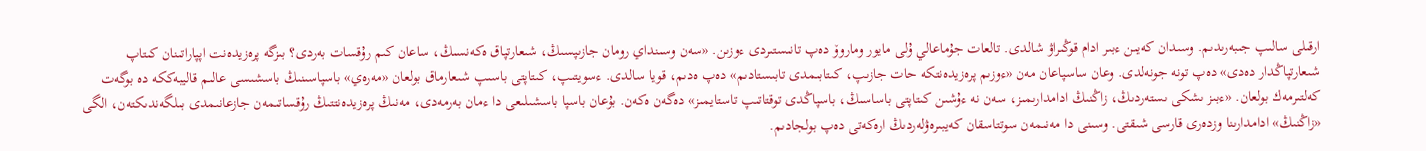ارقىلى سالىپ جىبەرىدىم. وسىدان كەيىن ءبىر ادام قوڭىراۋ شالدى. تالعات جۇماعالي ۇلى مايور وماروۆ دەپ تانىستىردى ءوزىن. «سەن وسىنداي رومان جازىپسىڭ، شىعارتپاق ەكەنسىڭ، ساعان كىم رۇقسات بەردى؟ بىزگە پرەزيدەنت اپپاراتىنان كىتاپ شىعارتپاڭدار دەدى» دەپ تونە جونەلدى. وعان ساسپاعان مەن «ءوزىم پرەزيدەنتكە حات جازىپ، كىتابىمدى تابىستادىم» دەپ ەدىم، قويا سالدى. ءسويتىپ، كىتاپتى باسىپ شىعارماق بولعان «مەرەي» باسپاسىنىڭ باسشىسى عالىم قاليبەككە دە بوگەت كەلتىرمەك بولعان. «ءبىز ىشكى ىستەردىڭ، زاڭنىڭ ادامدارىمىز، سەن نە ءۇشىن كىتاپتى باساسىڭ، باسپاڭدى توقتاتىپ تاستايمىز» دەگەن ەكەن. بۇعان باسپا باسشىلىعى دا ءمان بەرمەدى، مەنىڭ پرەزيدەنتتىڭ رۇقساتىمەن جازعانىمدى بىلگەندىكتەن، الگى «زاڭنىڭ» ادامدارىنا وزدەرى قارسى شىقتى. وسىنى دا مەنىمەن سوتتاسقان كەيبىرەۋلەردىڭ ارەكەتى دەپ بولجادىم.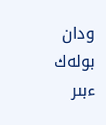ودان بولەك ءبىر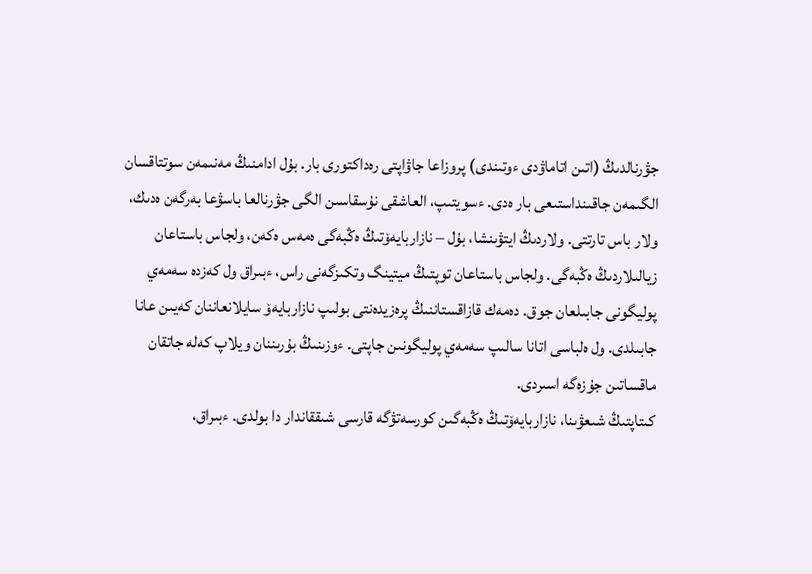جۋرنالدىڭ (اتىن اتاماۋدى ءوتىندى) پروزاعا جاۋاپتى رەداكتورى بار. بۇل ادامنىڭ مەنىمەن سوتتاقسان الگىمەن جاقىنداستىعى بار ەدى. ءسويتىپ، العاشقى نۇسقاسىن الگى جۋرنالعا باسۋعا بەرگەن ەدىك، ولار باس تارتتى. ولاردىڭ ايتۋىنشا، بۇل – نازاربايەۆتىڭ ەڭبەگى ەمەس ەكەن، ولجاس باستاعان زيالىلاردىڭ ەڭبەگى. ولجاس باستاعان توپتىڭ ميتينگ وتكىزگەنى راس، ءبىراق ول كەزدە سەمەي پوليگونى جابىلعان جوق. دەمەك قازاقستاننىڭ پرەزيدەنتى بولىپ نازاربايەۆ سايلانعاننان كەيىن عانا جابىلدى. ول ەلباسى اتانا سالىپ سەمەي پوليگونىن جاپتى. ءوزىنىڭ بۇرىننان ويلاپ كەلە جاتقان ماقساتىن جۇزەگە اسىردى.
كىتاپتىڭ شىعۋىنا، نازاربايەۆتىڭ ەڭبەگىن كورسەتۋگە قارسى شىققاندار دا بولدى. ءبىراق،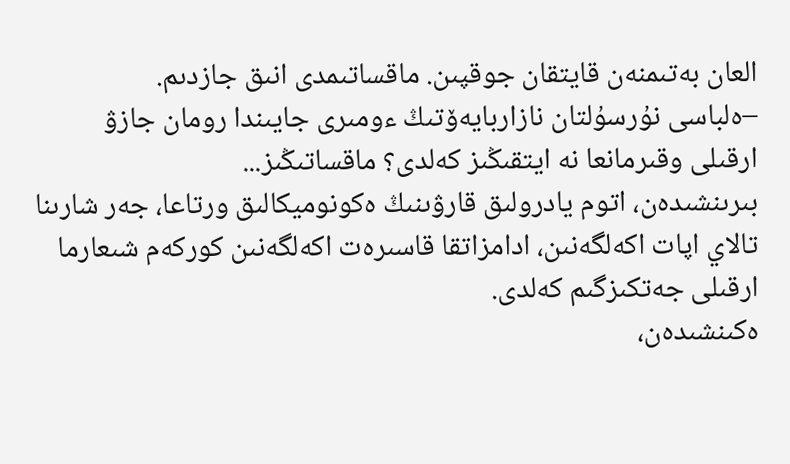العان بەتىمنەن قايتقان جوقپىن. ماقساتىمدى انىق جازدىم.
–ەلباسى نۇرسۇلتان نازاربايەۆتىڭ ءومىرى جايىندا رومان جازۋ ارقىلى وقىرمانعا نە ايتقىڭىز كەلدى؟ ماقساتىڭىز...
بىرىنشىدەن، اتوم يادرولىق قارۋىنىڭ ەكونوميكالىق ورتاعا، جەر شارىنا تالاي اپات اكەلگەنىن، ادامزاتقا قاسىرەت اكەلگەنىن كوركەم شىعارما ارقىلى جەتكىزگىم كەلدى.
ەكىنشىدەن،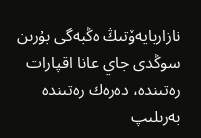نازاربايەۆتىڭ ەڭبەگى بۇرىن سوڭدى جاي عانا اقپارات رەتىندە، دەرەك رەتىندە بەرىلىپ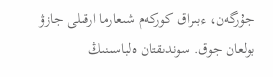جۇرگەن، ءبىراق كوركەم شىعارما ارقىلى جازۋ بولعان جوق. سوندىقتان ەلباسىنىڭ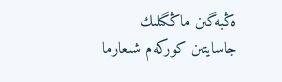ەڭبەگىن ماڭگىلىك جاسايتىن كوركەم شىعارما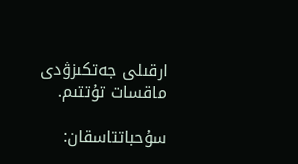ارقىلى جەتكىزۋدى ماقسات تۇتتىم.

سۇحباتتاسقان: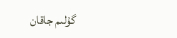گۇلىم جاقان